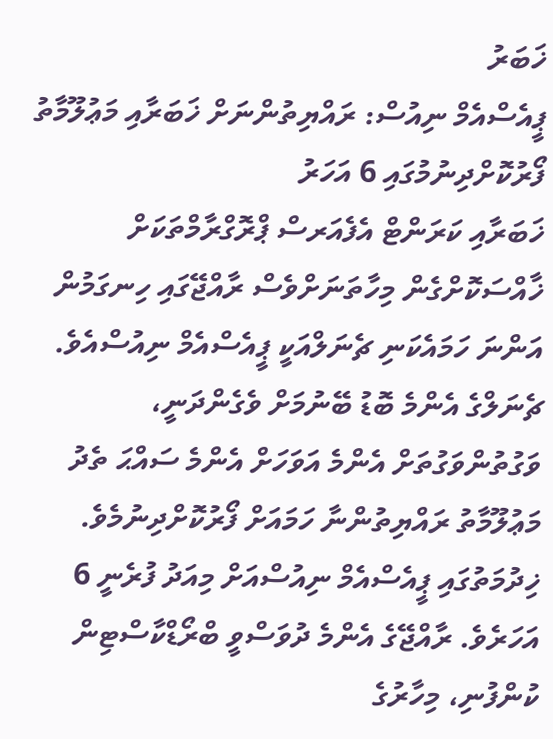ޚަބަރު
ޕީއެސްއެމް ނިއުސް: ރައްޔިތުންނަށް ޚަބަރާއި މަޢުލޫމާތު ފޯރުކޮށްދިނުމުގައި 6 އަހަރު
ޚަބަރާއި ކަރަންޓް އެފެއަރސް ޕްރޮގްރާމްތަކަށް ޚާއްސަކޮށްގެން މިހާތަނަށްވެސް ރާއްޖޭގައި ހިނގަމުން އަންނަ ހަމައެކަނި ޗެނަލްއަކީ ޕީއެސްއެމް ނިއުސްއެވެ. ޗެނަލްގެ އެންމެ ބޮޑު ބޭނުމަށް ވެގެންދަނީ، ވަގުތުންވަގުތަށް އެންމެ އަވަހަށް އެންމެ ސައްޙަ ތެދު މަޢުލޫމާތު ރައްޔިތުންނާ ހަމައަށް ފޯރުކޮށްދިނުމެވެ.
ޚިދުމަތުގައި ޕީއެސްއެމް ނިއުސްއަށް މިއަދު ފުރެނީ 6 އަހަރެވެ. ރާއްޖޭގެ އެންމެ ދުވަސްވީ ބްރޯޑްކާސްޓިން ކުންފުނި، މިހާރުގެ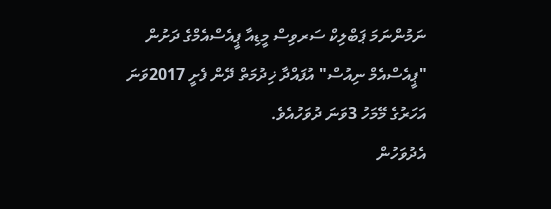ނަމުންނަމަ ޕަބްލިކް ސަރވިސް މީޑިއާ ޕީއެސްއެމްގެ ދަށުން "ޕީއެސްއެމް ނިއުސް" އުފައްދާ ޚިދުމަތް ދޭން ފެށީ 2017ވަނަ އަހަރުގެ މޭމަހު 3ވަނަ ދުވަހުއެވެ.
އެދުވަހުން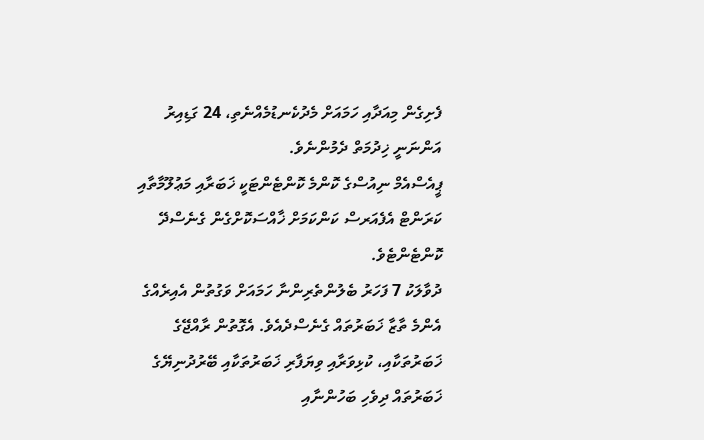ފެށިގެން މިއަދާއި ހަމައަށް މެދުކެނޑުމެއްނެތި، 24 ގަޑިއިރު އަންނަނީ ޚިދުމަތް ދެމުންނެވެ.
ޕީއެސްއެމް ނިއުސްގެ ކޮންމެ ކޮންޓެންޓަކީ ޚަބަރާއި މަޢުލޫމާތާއި ކަރަންޓް އެފެއަރސް ކަންކަމަށް ޚާއްސަކޮށްގެން ގެނެސްދޭ ކޮންޓެންޓެވެ.
ދުވާލަކު 7 ފަހަރު ބެލުންތެރިންނާ ހަމައަށް ވަގުތުން އެއިރެއްގެ އެންމެ ތާޒާ ޚަބަރުތައް ގެނެސްދެއެވެ. އެގޮތުން ރާއްޖޭގެ ޚަބަރުތަކާއި، ކުޅިވަރާއި ވިޔަފާރި ޚަބަރުތަކާއި ބޭރުދުނިޔޭގެ ޚަބަރުތައް ދިވެހި ބަހުންނާއި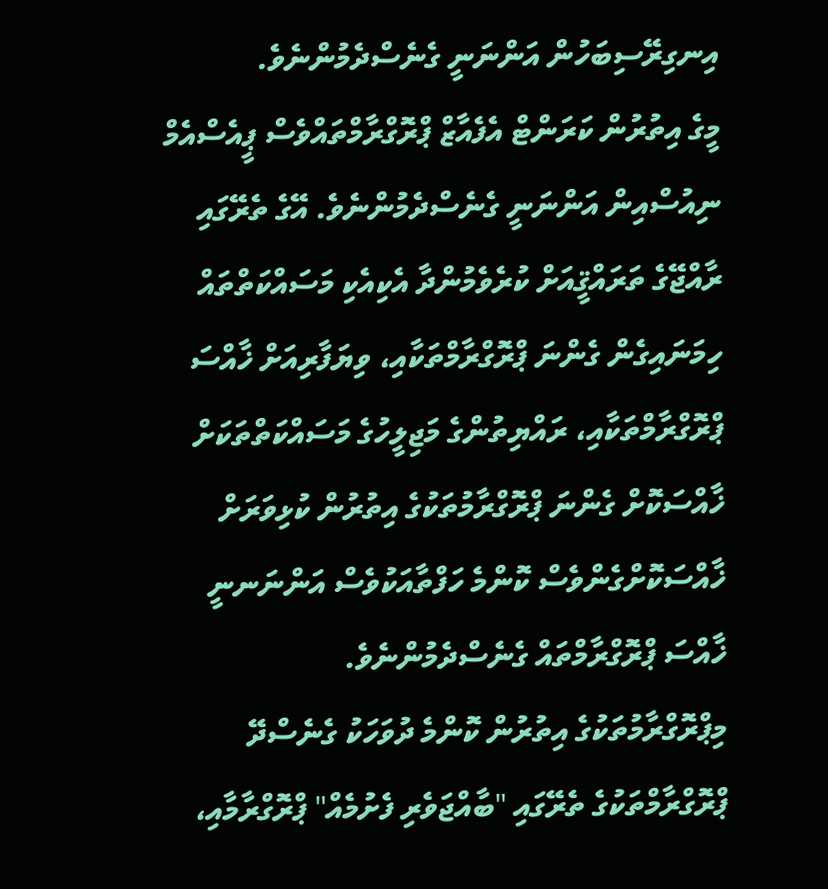އިނގިރޭސިބަހުން އަންނަނީ ގެނެސްދެމުންނެވެ.
މީގެ އިތުރުން ކަރަންޓް އެފެއާޒް ޕްރޮގްރާމްތައްވެސް ޕީއެސްއެމް ނިއުސްއިން އަންނަނީ ގެނެސްދެމުންނެވެ. އޭގެ ތެރޭގައި ރާއްޖޭގެ ތަރައްޤީއަށް ކުރެވެމުންދާ އެކިއެކި މަސައްކަތްތައް ހިމަނައިގެން ގެންނަ ޕްރޮގްރާމްތަކާއި، ވިޔަފާރިއަށް ޚާއްސަ ޕްރޮގްރާމްތަކާއި، ރައްޔިތުންގެ މަޖިލީހުގެ މަސައްކަތްތަކަށް ޚާއްސަކޮށް ގެންނަ ޕްރޮގްރާމުތަކުގެ އިތުރުން ކުޅިވަރަށް ޚާއްސަކޮށްގެންވެސް ކޮންމެ ހަފްތާއަކުވެސް އަންނަނނީ ޚާއްސަ ޕްރޮގްރާމްތައް ގެނެސްދެމުންނެވެ.
މިޕްރޮގްރާމުތަކުގެ އިތުރުން ކޮންމެ ދުވަހަކު ގެނެސްދޭ ޕްރޮގްރާމްތަކުގެ ތެރޭގައި "ބާއްޖަވެރި ފެށުމެއް" ޕްރޮގްރާމާއި،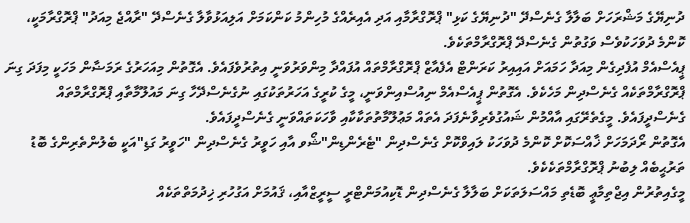ދުނިޔޭގެ މަޝްރަހަށް ބަލާލާ ގެނެސްދޭ "ދުނިޔޭގެ ކަޅި" ޕްރޮގްރާމާއި އަދި އެއިރެއްގެ މުހިންމު ކަންކަމަށް އަލިއަޅުވާލާ ގެނެސްދޭ "ރާއްޖެ މިއަދު" ޕްރޮގްރާމަކީ، ކޮންމެ ދުވަހަކުވެސް ވަގުތުން ގެނެސްދޭ ޕްރޮގްރާމްތަކެވެ.
ޕީއެސްއެމް އުފެދިގެން މިއަދާ ހަމައަށް އައިއިރު ކަރަންޓް އެފެއާޒް ޕްރޮގްރާމްތައް އުފައްދާ މިންވަރުވަނީ އިތުރުވެފައެވެ. އެގޮތުން މިއަހަރުގެ ރަމަޟާން މަހަކީ މިފަދަ ގިނަ ޕްރޮގްރާމްތަކެއް ގެނެސްދިން މަހެކެވެ. އެގޮތުން ޕީއެސްއެމް ނިއުސްއިންވަނީ، މީގެ ކުރީގެ އަހަރުތަކުގައި ނުގެނެސްދޭހާ ގިނަ މައުލޫމާތާއި ޕްރޮގްރާމްތައް ގެނެސްދީފައެވެ. މީގެތެރޭގައި އާއްމުން ޝައުގުވެރިވާނެފަދަ އެތައް މަޢުލޫމާތުތަކާކާއި ވާހަކަތައްވަނީ ގެނެސްދީފައެވެ.
އެގޮތުން ރޯދަމަހަށް ޚާއްސަކޮށް ކޮންމެ ދުވަހަކު ލައިވްކޮށް ގެނެސްދިން "ޓެރެންޑިން"ޝޯވ އާއި ހަވީރު ގެނެސްދިން "ހަވީރު ގަޑި"އަކީ ބެލުންތެރިންގެ ބޮޑު ތަރުޙީބެއް ލިބުނު ޕްރޮގްރާމްތަކެކެވެ.
މީގެއިތުރުން އިޖްތިމާޢީ ބޮޑެތި މައްސަލަތަކަށް ބަލާލާ ގެނެސްދިން ޑޮކިއުމަންޓްރީ ސީރީޒްއާއި، ޤައުމަށް އަގުހުރި ޚިދުމަތްތަކެއް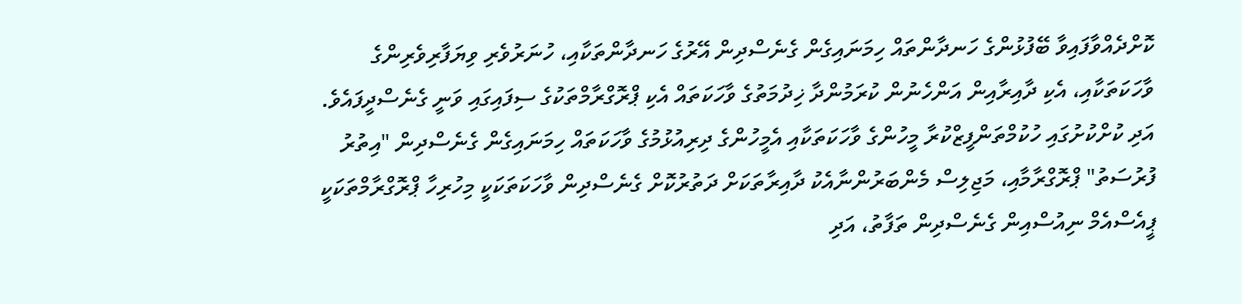ކޮށްދެއްވާފައިވާ ބޭފުޅުންގެ ހަނދާންތައް ހިމަނައިގެން ގެނެސްދިން އޭރުގެ ހަނދާންތަކާއި، ހުނަރުވެރި ވިޔަފާރިވެރިންގެ ވާހަކަތަކާއި، އެކި ދާއިރާއިން އަންހެނުން ކުރަމުންދާ ޚިދުމަތުގެ ވާހަކަތައް އެކި ޕްރޮގްރާމްތަކުގެ ސިފައިގައި ވަނީ ގެނެސްދީފައެވެ.
އަދި ކުށްކުށުގައި ހުކުމްތަންފީޒްކުރާ މީހުންގެ ވާހަކަތަކާއި އެމީހުންގެ ދިރިއުޅުމުގެ ވާހަކަތައް ހިމަނައިގެން ގެނެސްދިން "އިތުރު ފުރުސަތު" ޕްރޮގްރާމާއި، މަޖިލިސް މެންބަރުންނާއެކު ދާއިރާތަކަށް ދަތުރުކޮށް ގެނެސްދިން ވާހަކަތަކަކީ މިހުރިހާ ޕްރޮގްރާމްތަކަކީ ޕީއެސްއެމް ނިއުސްއިން ގެނެސްދިން ތަފާތު، އަދި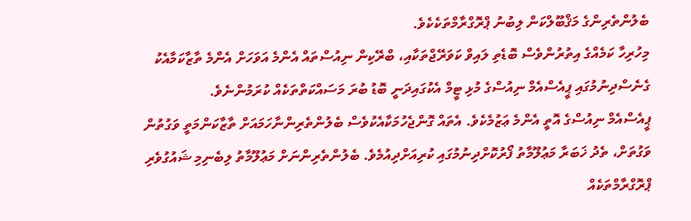ބެލުންތެރިންގެ މަޤްބޫލްކަން ލިބުނު ޕްރޮގްރާމްތަކެކެވެ.
މިހުރިހާ ކަމެއްގެ އިތުރުންވެސް ބޮޑެތި ލައިވް ކަވަރޭޖްތަކާއި، ބްރޭކިން ނިއުސްތައް އެންމެ އަވަހަށް އެންމެ ތާޒާކަމާއެކު ގެނެސްދިނުމުގައި ޕީއެސްއެމް ނިއުސްގެ މުޅި ޓީމް އެކުގައިދަނީ ބޮޑު ބުރަ މަސައްކަތްތަކެއް ކުރަމުންނެވެ.
ޕީއެސްއެމް ނިއުސްގެ އޮތީ އެންމެ ޢަޒުމެކެވެ. އެތައް ގޮންޖެހުމަކާއެކުވެސް ބެލުންތެރިންނާހަމައަށް ތާޒާކަންމަތީ ވަގުތުން ވަގުތަށް، ތެދު ޚަބަރާ މަޢުލޫމާތު ފޯރުކޮށްދިނުމުގައި ކުރިއަށްދިއުމެވެ. ބެލުންތެރިންނަށް މަޢުލޫމާތު ލިބެނިމި ޝައުގުވެރި ޕްރޮގްރާމްތަކެއް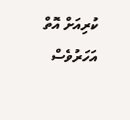ކުރިއަށް އޮތް އަހަރުވެސް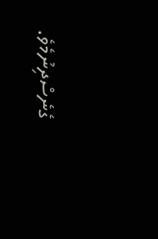ގެނެސްދިނުމެވެ.